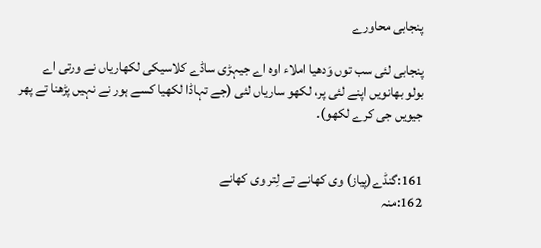پنجابی محاورے

پنجابی لئی سب توں وَدھیا املاء اوہ اے جیہڑی ساڈے کلاسیکی لکھاریاں نے ورتی اے
بولو بھانویں اپنے لئی پر، لکھو ساریاں لئی (جے تہاڈا لکھیا کسے ہور نے نہیں پڑھنا تے پھر جیویں جی کرے لکھو)۔


161:گنڈے(پیاز) وی کھانے تے لِتر وی کھانے
162:منہ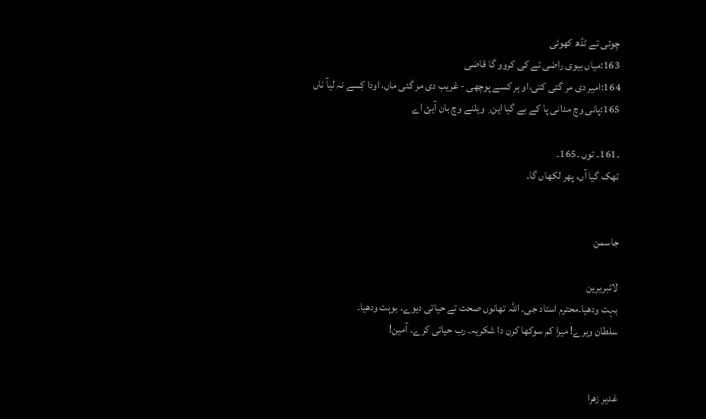چوئی تے ٹڈھ کھوئی
163:میاں بیوی راضی تے کی کروو گا قاضی
164:امیر دی مر گئی کتی،او ہر کسے پوچھی - غریب دی مر گئی ماں، اودا کِسے نہ لیآ ناں
165:پانی وچ مدانی پا کے بے گیا این٫ ویلنے وچ بان آیئ اے

۔161۔ توں ۔165۔
تھک گیا آں، پھر لکھاں گا۔


جاسمن

لائبریرین
بہت ودھیا۔محترم استاد جی۔ اللہ تھانوں صحت تے حیاتی دیوے۔ بوہت ودھیا۔
سلطان ویرے! میرا کم سوکھا کرن دا شکریہ۔ رب حیاتی کرے۔ آمین!


غدیر زھرا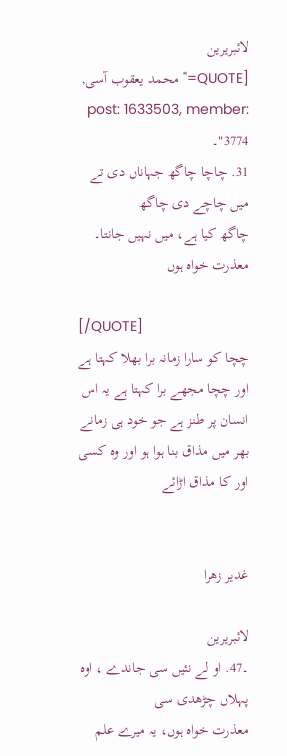لائبریرین
[QUOTE="محمد یعقوب آسی, post: 1633503, member: 3774"۔
31. چاچا چاگھ جہاناں دی تے میں چاچے دی چاگھ
چاگھ کیا ہے، میں نہیں جانتا۔ معذرت خواہ ہوں

[/QUOTE]
چچا کو سارا زمانہ برا بھلا کہتا ہے اور چچا مجھے برا کہتا ہے یہ اس انسان پر طنز ہے جو خود ہی زمانے بھر میں مذاق بنا ہوا ہو اور وہ کسی اور کا مذاق اڑائے


غدیر زھرا

لائبریرین
۔47. او لے نئیں سی جاندے ، اوہ پہلاں چڑھدی سی
معذرت خواہ ہوں، یہ میرے علم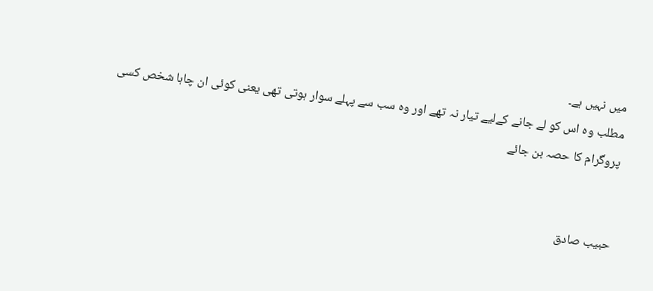میں نہیں ہے۔
مطلب وہ اس کو لے جانے کےلیے تیار نہ تھے اور وہ سب سے پہلے سوار ہوتی تھی یعنی کوئی ان چاہا شخص کسی پروگرام کا حصہ بن جائے


حبیب صادق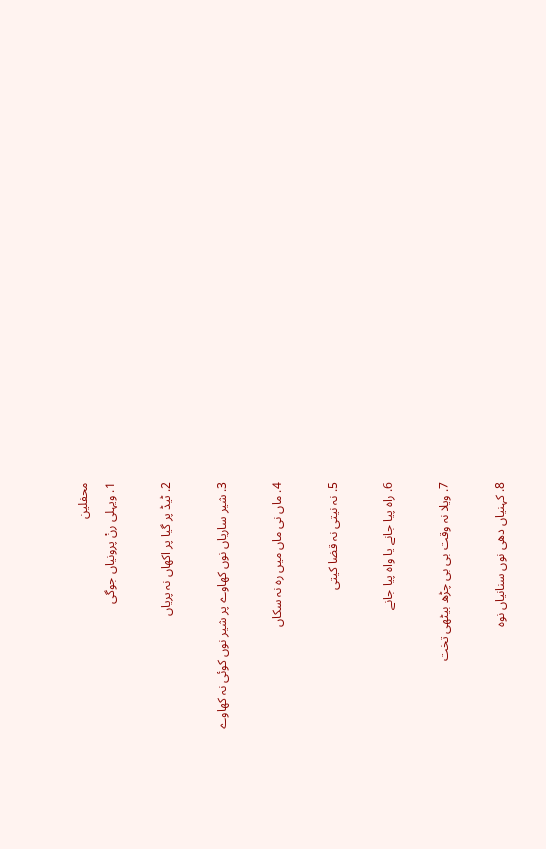محفلین
1. ویہلی رنْ پرونیاں جوگی

2. ٹیڈ پر گیا پر اکھاں نہ پریاں

3. شیر ساریاں نوں کھاوے پر شیر نوں کوئی نہ کھاوے

4. ماں نی ماں میں رہ نہ سکاں

5. نہ نیتی نہ قضا کیتی

6. راہ پیا جانے یا واہ پیا جانے

7. ویلا نہ وقت بی بی چڑھ بیٹھی تخت

8. کہنیاں دھی نوں سنانیاں نوہ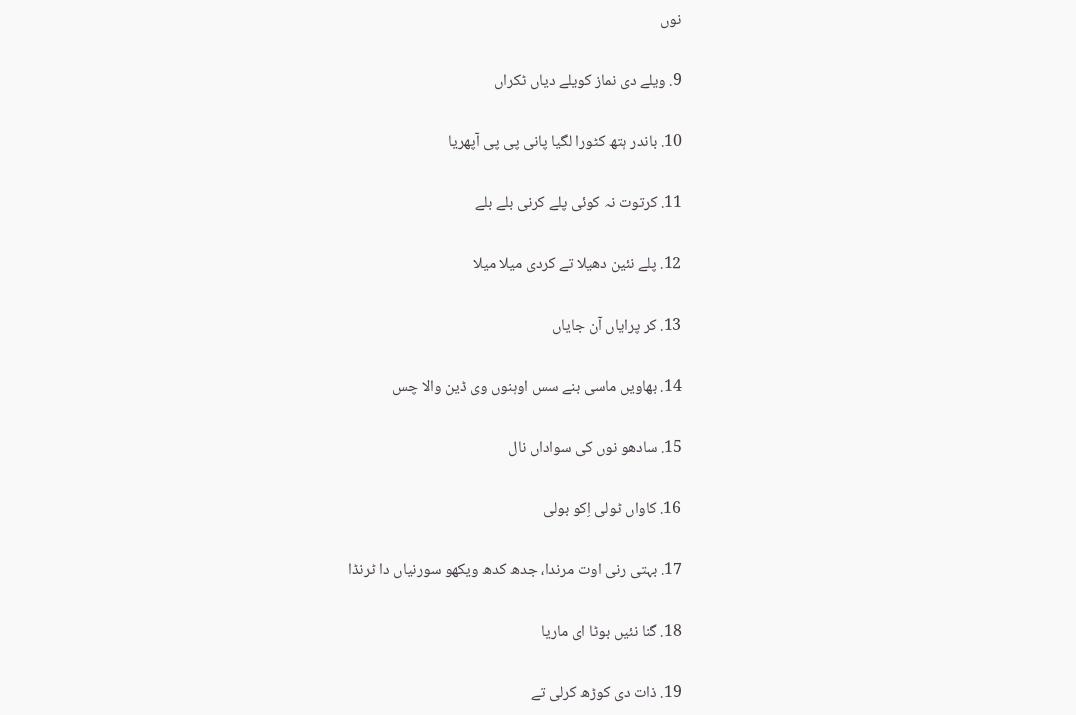نوں

9. ویلے دی نماز کویلے دیاں ٹکراں

10. باندر ہتھ کٹورا لگیا پانی پی پی آپھریا

11. کرتوت نہ کوئی پلے کرنی بلے بلے

12. پلے نئین دھیلا تے کردی میلا میلا

13. کر پرایاں آن جایاں

14. بھاویں ماسی بنے سس اوہنوں وی ڈین والا چس

15. سادھو نوں کی سواداں نال

16. کاواں ٹولی اِکو بولی

17. بہتی رنی اوت مرندا، جدھ کدھ ویکھو سورنیاں دا ٹرنڈا

18. گنا نئیں بوٹا ای ماریا

19. ذات دی کوڑھ کرلی تے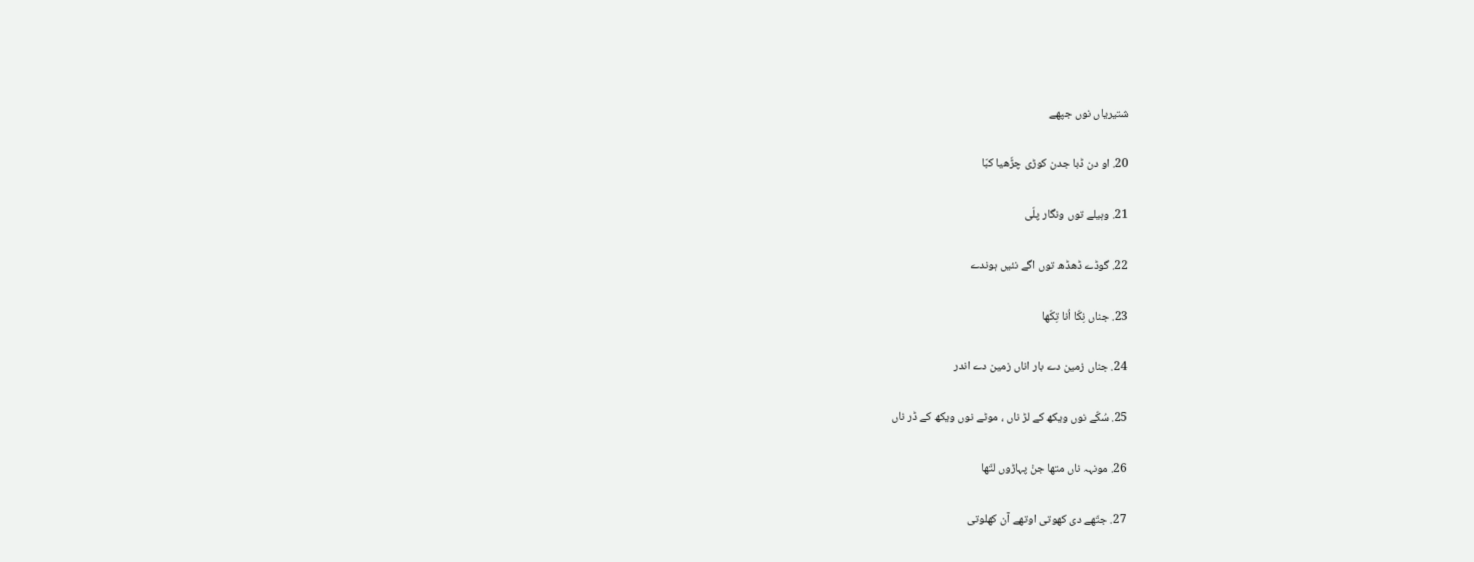شتیریاں نوں جپھے

20. او دن ڈبا جدن کوڑی چڑّھیا کبّا

21. وہیلے توں ونگار پلّی

22. گوڈے ڈھڈھ توں اگے نئیں ہوندے

23. جناں نِکّا اُنا تِکّھا

24. جناں زمین دے بار اناں زمین دے اندر

25. سُکّے نوں ویکھ کے لڑ ناں ، موٹے نوں ویکھ کے ڈر ناں

26. مونہہ ناں متھا جنْ پہاڑوں لتّھا

27. جتّھے دی کھوتی اوتھے آن کھلوتی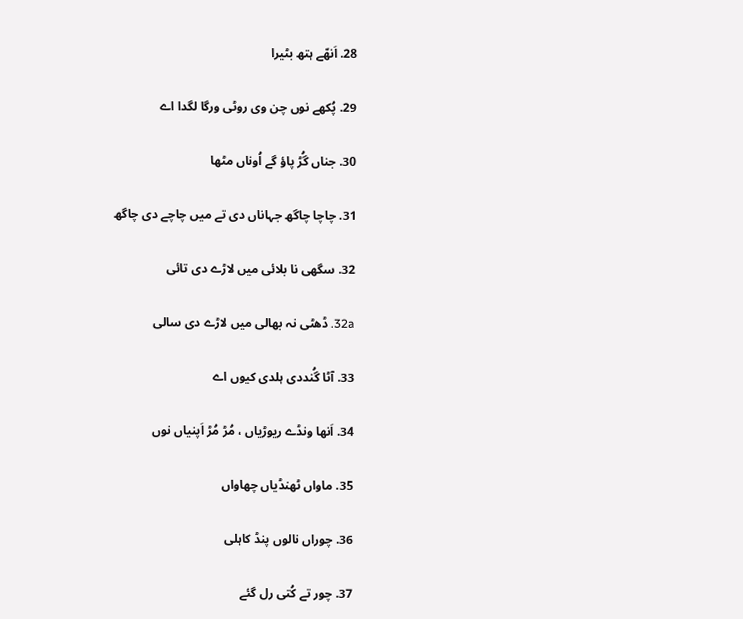28. اَنھّے ہتھ بٹیرا

29. پُکھے نوں چن وی روٹی ورگا لگدا اے

30. جناں گُڑ پاؤ گے اُوناں مٹھا

31. چاچا چاگھ جہاناں دی تے میں چاچے دی چاگھ

32. سگھی نا بلائی میں لاڑے دی تائی

32a. ڈھٹی نہ بھالی میں لاڑے دی سالی

33. آٹا گُنددی ہلدی کیوں اے

34. اَنھا ونڈے ریوڑیاں ، مُڑ مُڑ اَپنیاں نوں

35. ماواں ٹھنڈیاں چھاواں

36. چوراں نالوں پنڈ کاہلی

37. چور تے کُتی رل گئے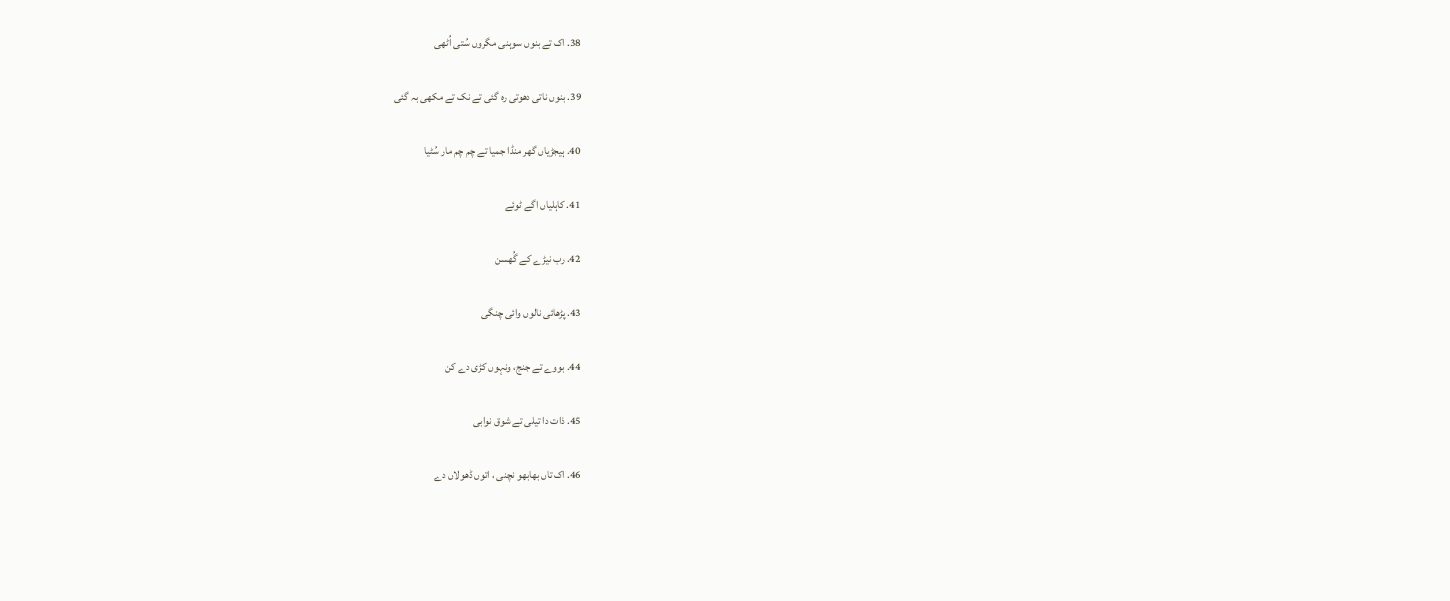38. اک تے بنوں سوہنی مگروں سُتی اُٹھی

39. بنوں ناتی دھوتی رہ گئی تے نک تے مکھی بہ گئی

40. ہیجڑیاں گھر منڈا جمیا تے چم چم مار سُٹیا

41. کاہلیاں اگے ٹوئے

42. رب نیڑے کے گُھسن

43. پڑھائی نالوں وائی چنگی

44. بووے تے جنج، ونہوں کڑی دے کن

45. ذات دا تیلی تے شوق نوابی

46. اک تاں بھابھو نچنی ، اتوں ڈھولاں دے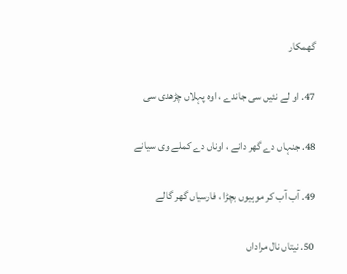گھمکار

47. او لے نئیں سی جاندے ، اوہ پہلاں چڑھدی سی

48. جنہاں دے گھر دانے ، اوناں دے کملے وی سیانے

49. آب آب کر موہیوں بچڑا ، فارسیاں گھر گالے

50. نیتاں نال مراداں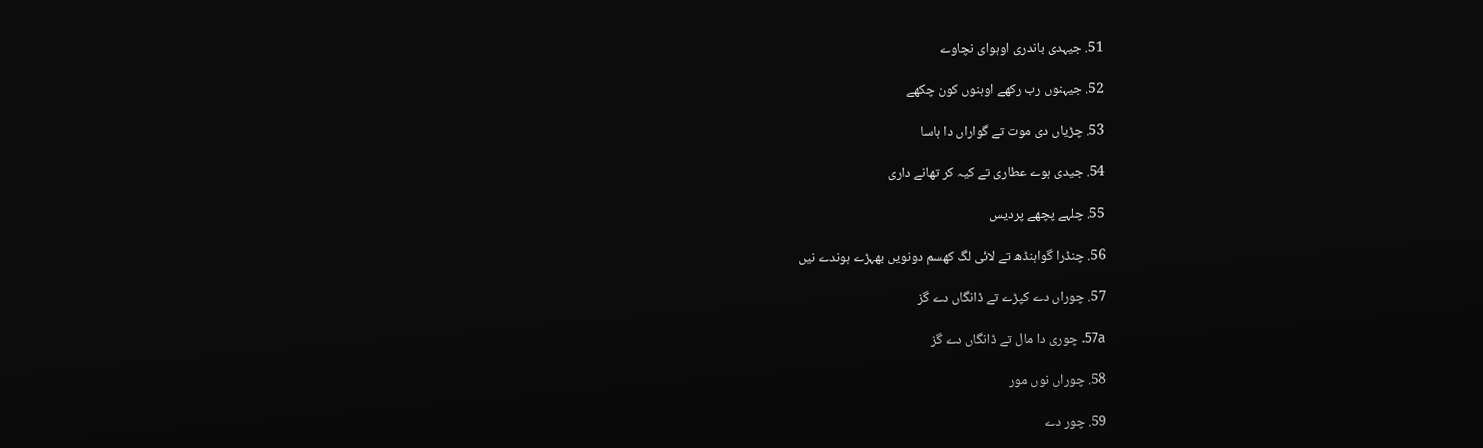51. جیہدی باندری اوہوای نچاوے

52. جیہنوں رب رکھے اوہنوں کون چکھے

53. چڑیاں دی موت تے گواراں دا ہاسا

54. جیدی ہوے عطاری تے کیہ کر تھانے داری

55. چلہے پچھے پردیس

56. چنڈرا گواہنڈھ تے لائی لگ کھسم دونویں بھہڑے ہوندے نیں

57. چوراں دے کپڑے تے ڈانگاں دے گز

57a. چوری دا مال تے ڈانگاں دے گز

58. چوراں نوں مور

59. چور دے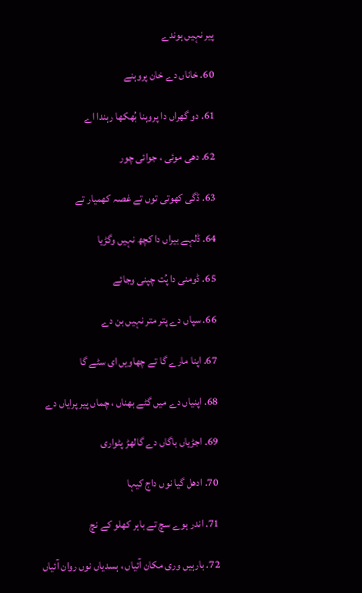پیر نہیں ہوندے

60. خاناں دے خان پروہنے

61. دو گھراں دا پروہنا بُھکھا رہندا اے

62. دھی موئی ، جوائی چور

63. ڈگی کھوتی توں تے غصہ کھمیار تے

64. ڈلہے بیراں دا کچھ نہیں وگڑیا

65. ڈومنی دا پُت چپنی وجائے

66. سپاں دے پتر متر نہیں بن دے

67. اپنا مارے گا تے چھاویں ای سٹے گا

68. اپنیاں دے میں گٹے بھناں ، چماں پیر پرایاں دے

69۔ اجڑیاں باگاں دے گالھڑ پٹواری

70. ادھل گیا نوں داج کیہا

71. اندر ہوے سچ تے باہر کھلو کے نچ

72. بارہیں وری مکان آئیاں ، ہسدیاں نوں روان آئیاں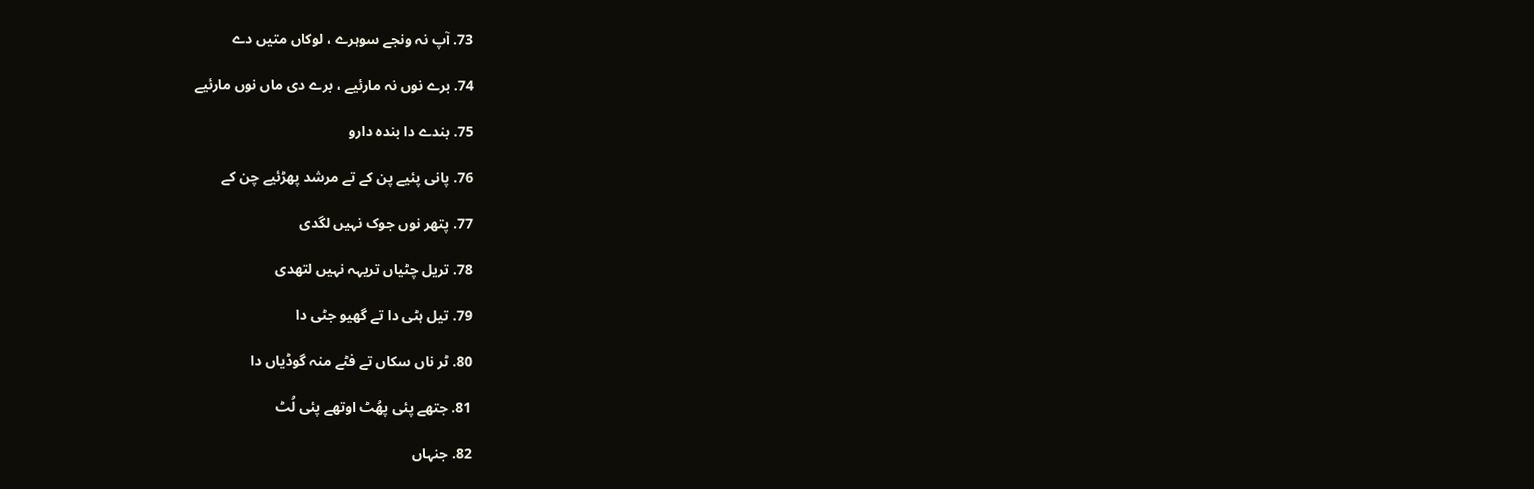73. آپ نہ ونجے سوہرے ، لوکاں متیں دے

74. برے نوں نہ مارئیے ، برے دی ماں نوں مارئیے

75. بندے دا بندہ دارو

76. پانی پئیے پن کے تے مرشد پھڑئیے چن کے

77. پتھر نوں جوک نہیں لگدی

78. تریل چٹیاں تریہہ نہیں لتھدی

79. تیل ہٹی دا تے گھیو جٹی دا

80. ٹر ناں سکاں تے فٹے منہ گوڈیاں دا

81. جتھے پئی پھُٹ اوتھے پئی لُٹ

82. جنہاں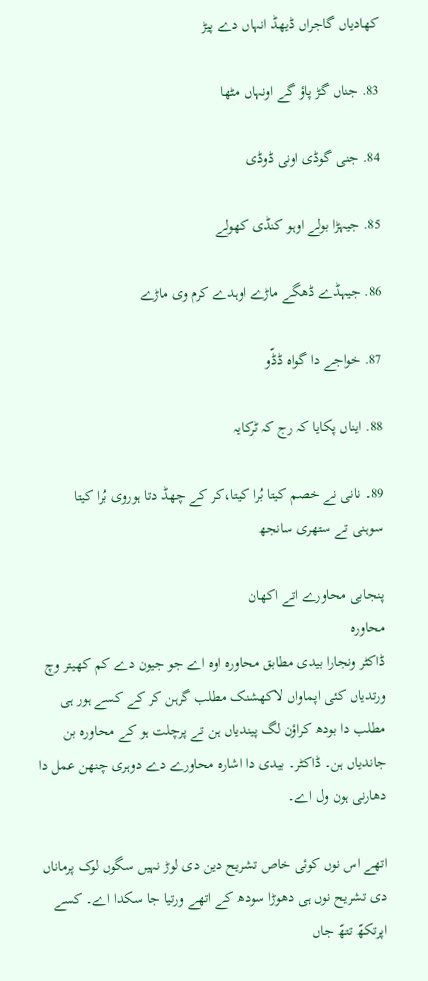کھادیاں گاجراں ڈیھڈ انہاں دے پیڑ

83. جناں گڑ پاؤ گے اونہاں مٹھا

84. جنی گوڈی اونی ڈوڈی

85. جیہڑا بولے اوہو کنڈی کھولے

86. جیہڈے ڈھگے ماڑے اوہدے کرم وی ماڑے

87. خواجے دا گواہ ڈڈّو

88. ایناں پکایا کہ رج کہ ٹرکایہ

89۔ نانی نے خصم کیتا بُرا کیتا،کر کے چھڈ دتا ہوروی بُرا کیتا
سوہنی تے ستھری سانجھ

پنجابی محاورے اتے اکھان
محاورہ
ڈاکٹر ونجارا بیدی مطابق محاورہ اوہ اے جو جیون دے کم کھیتر وچ ورتدیاں کئی اپماواں لاکھشنک مطلب گرہن کر کے کسے ہور ہی مطلب دا بودھ کراؤن لگ پیندیاں ہن تے پرچلت ہو کے محاورہ بن جاندیاں ہن۔ ڈاکٹر۔ بیدی دا اشارہ محاورے دے دوہری چنھن عمل دا دھارنی ہون ول اے۔

اتھے اس نوں کوئی خاص تشریح دین دی لوڑ نہیں سگوں لوک پرماناں دی تشریح نوں ہی دھوڑا سودھ کے اتھے ورتیا جا سکدا اے۔ کسے اپرتکھّ تتھّ جاں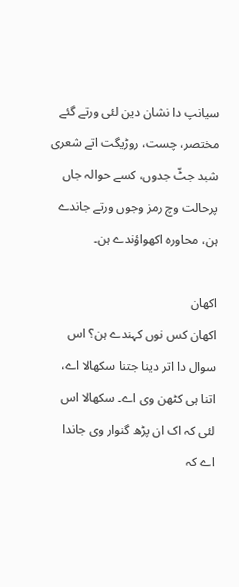سیانپ دا نشان دین لئی ورتے گئے مختصر، چست، روڑیگت اتے شعری شبد جٹّ جدوں، کسے حوالہ جاں پرحالت وچ رمز وجوں ورتے جاندے ہن، محاورہ اکھواؤندے ہن۔

اکھان
اکھان کس نوں کہندے ہن؟ اس سوال دا اتر دینا جتنا سکھالا اے، اتنا ہی کٹھن وی اے۔ سکھالا اس لئی کہ اک ان پڑھ گنوار وی جاندا اے کہ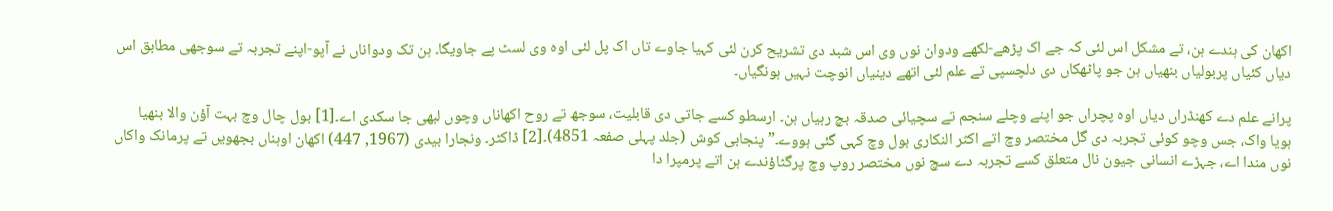اکھان کی ہندے ہن، تے مشکل اس لئی کہ جے اک پڑھے-لکھے ودوان نوں وی اس شبد دی تشریح کرن لئی کہیا جاوے تاں اک پل لئی اوہ وی لسٹ پے جاویگا۔ ہن تک ودواناں نے آپو-اپنے تجربہ تے سوجھی مطابق اس دیاں کئیاں پربولیاں بنھیاں ہن جو پاٹھکاں دی دلچسپی تے علم لئی اتھے دینیاں انوچت نہیں ہونگیاں۔

پرانے علم دے کھنڈراں دیاں اوہ پچراں جو اپنے وچلے سنجم تے سچیائی صدقہ بچ رہیاں ہن۔ ارسطو کسے جاتی دی قابلیت، سوجھ تے روح اکھاناں وچوں لبھی جا سکدی اے۔[1] بول چال وچ بہت آؤن والا بنھیا ہویا واک، جس وچو کوئی تجربہ دی گل مختصر وچ اتے اکثر النکاری بول وچ کہی گئی ہووے۔” پنجابی کوش (جلد پہلی صفعہ 4851)۔[2] ڈاکٹر۔ ونجارا بیدی (1967, 447) اکھان اوہناں بجھویں تے پرمانک واکاں نوں مندا اے، جہڑے انسانی جیون نال متعلق کسے تجربہ دے سچ نوں مختصر روپ وچ پرگٹاؤندے ہن اتے پرمپرا دا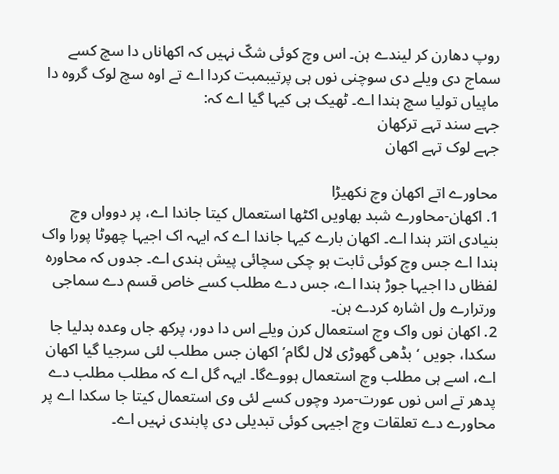روپ دھارن کر لیندے ہن۔ اس وچ کوئی شکّ نہیں کہ اکھاناں دا سچ کسے سماج دی ویلے دی سوچنی نوں ہی پرتیبمبت کردا اے تے اوہ سچ لوک گروہ دا ماپیاں تولیا سچ ہندا اے۔ ٹھیک ہی کیہا گیا اے کہ:
جہے سند تہے ترکھان
جہے لوک تہے اکھان

محاورے اتے اکھان وچ نکھیڑا
1. اکھان-محاورے شبد بھاویں اکٹھا استعمال کیتا جاندا اے، پر دوواں وچ بنیادی انتر ہندا اے۔ اکھان بارے کیہا جاندا اے کہ ایہہ اک اجیہا چھوٹا پورا واک ہندا اے جس وچ کوئی ثابت ہو چکی سچائی پیش ہندی اے۔ جدوں کہ محاورہ لفظاں دا اجیہا جوڑ ہندا اے، جس دے مطلب کسے خاص قسم دے سماجی ورترارے ول اشارہ کردے ہن۔
2. اکھان نوں واک وچ استعمال کرن ویلے اس دا دور، پرکھ جاں وعدہ بدلیا جا سکدا، جویں ‘بڈھی گھوڑی لال لگام’ اکھان جس مطلب لئی سرجیا گیا اکھان اے، اسے ہی مطلب وچ استعمال ہووےگا۔ ایہہ گل اے کہ مطلب مطلب دے پدھر تے اس نوں عورت-مرد وچوں کسے لئی وی استعمال کیتا جا سکدا اے پر محاورے دے تعلقات وچ اجیہی کوئی تبدیلی دی پابندی نہیں اے۔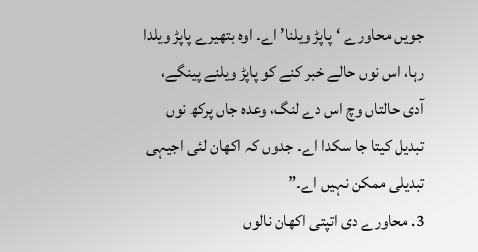جویں محاورے ‘پاپڑ ویلنا’ اے۔ اوہ بتھیرے پاپڑ ویلدا رہا، اس نوں حالے خبر کنے کو پاپڑ ویلنے پینگے، آدی حالتاں وچ اس دے لنگ، وعدہ جاں پرکھ نوں تبدیل کیتا جا سکدا اے۔ جدوں کہ اکھان لئی اجیہی تبدیلی ممکن نہیں اے۔”
3. محاورے دی اتپتی اکھان نالوں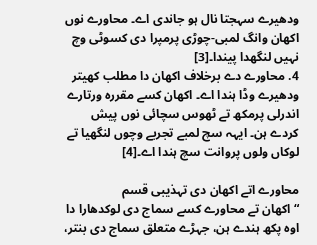ودھیرے سہجتا نال ہو جاندی اے۔ محاورے نوں اکھان وانگ لمبی-چوڑی پرمپرا دی کسوٹی وچ نہیں لنگھدا پیندا۔[3]
4. محاورے دے برخلاف اکھان دا مطلب کھیتر ودھیرے وڈا ہندا اے۔ اکھان کسے مقررہ ورتارے اندرلی پرمکھ تے ٹھوس سچائی نوں پیش کردے ہن۔ ایہہ سچ لمبے تجربے وچوں لنگھیا تے لوکاں ولوں پروانت سچ ہندا اے۔[4]

محاورے اتے اکھان دی تہذیبی قسم
“اکھان تے محاورے کسے سماج دی لوکدھارا دا اوہ پکھ ہندے ہن، جہڑے متعلق سماج دی بنتر،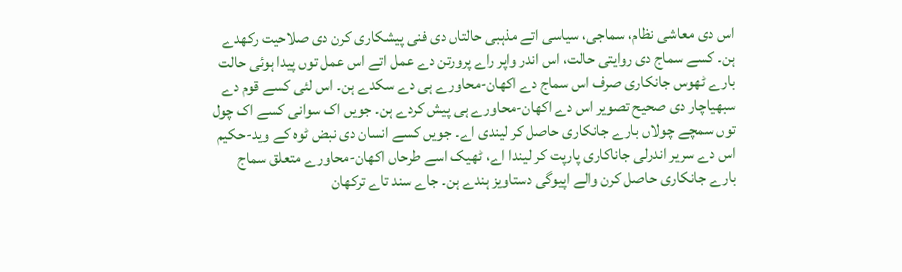اس دی معاشی نظام، سماجی، سیاسی اتے مذہبی حالتاں دی فنی پیشکاری کرن دی صلاحیت رکھدے ہن۔ کسے سماج دی روایتی حالت، اس اندر واپر راے پرورتن دے عمل اتے اس عمل توں پیدا ہوئی حالت بارے ٹھوس جانکاری صرف اس سماج دے اکھان-محاورے ہی دے سکدے ہن۔ اس لئی کسے قوم دے سبھیاچار دی صحیح تصویر اس دے اکھان-محاورے ہی پیش کردے ہن۔ جویں اک سوانی کسے اک چول توں سمچے چولاں بارے جانکاری حاصل کر لیندی اے۔ جویں کسے انسان دی نبض ٹوہ کے وید-حکیم اس دے سریر اندرلی جاناکاری پارپت کر لیندا اے، ٹھیک اسے طرحاں اکھان-محاورے متعلق سماج بارے جانکاری حاصل کرن والے اپیوگی دستاویز ہندے ہن۔ جاے سند تاے ترکھان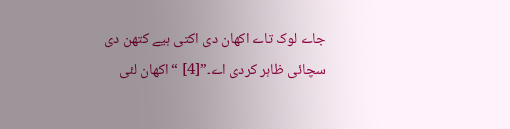جاے لوک تاے اکھان دی اکتی ہیے کتھن دی سچائی ظاہر کردی اے۔”[4] “اکھان لئی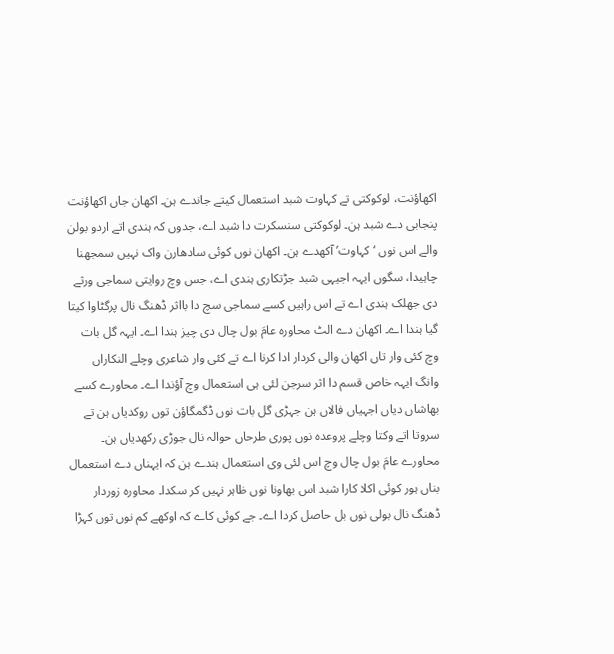اکھاؤنت، لوکوکتی تے کہاوت شبد استعمال کیتے جاندے ہن۔ اکھان جاں اکھاؤنت پنجابی دے شبد ہن۔ لوکوکتی سنسکرت دا شبد اے، جدوں کہ ہندی اتے اردو بولن والے اس نوں ‘کہاوت’ آکھدے ہن۔ اکھان نوں کوئی سادھارن واک نہیں سمجھنا چاہیدا، سگوں ایہہ اجیہی شبد جڑتکاری ہندی اے، جس وچ روایتی سماجی ورثے دی جھلک ہندی اے تے اس راہیں کسے سماجی سچ دا بااثر ڈھنگ نال پرگٹاوا کیتا گیا ہندا اے۔ اکھان دے الٹ محاورہ عامَ بول چال دی چیز ہندا اے۔ ایہہ گل بات وچ کئی وار تاں اکھان والی کردار ادا کرنا اے تے کئی وار شاعری وچلے النکاراں وانگ ایہہ خاص قسم دا اثر سرجن لئی ہی استعمال وچ آؤندا اے۔ محاورے کسے بھاشاں دیاں اجہیاں فالاں ہن جہڑی گل بات نوں ڈگمگاؤن توں روکدیاں ہن تے سروتا اتے وکتا وچلے پروعدہ نوں پوری طرحاں حوالہ نال جوڑی رکھدیاں ہن۔ محاورے عامَ بول چال وچ اس لئی وی استعمال ہندے ہن کہ ایہناں دے استعمال بناں ہور کوئی اکلا کارا شبد اس بھاونا نوں ظاہر نہیں کر سکدا۔ محاورہ زوردار ڈھنگ نال بولی نوں بل حاصل کردا اے۔ جے کوئی کاے کہ اوکھے کم نوں توں کہڑا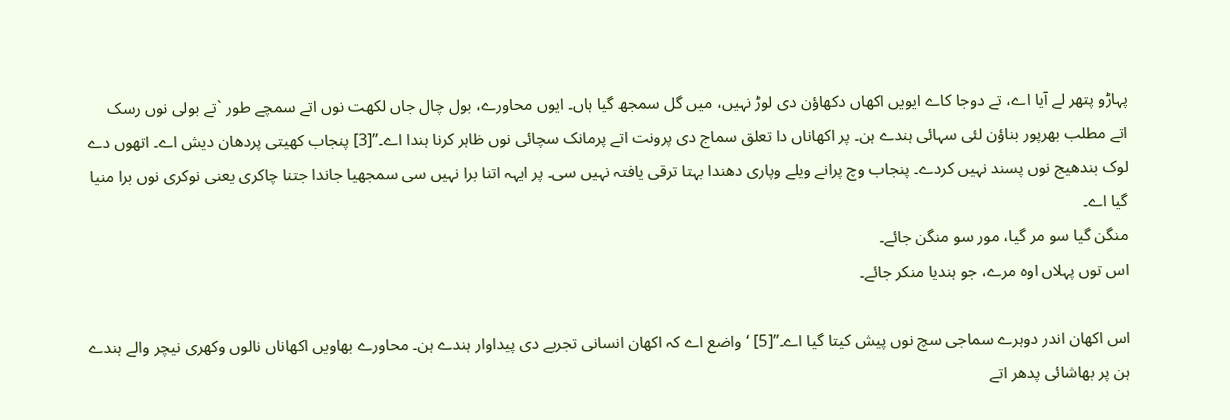پہاڑو پتھر لے آیا اے، تے دوجا کاے ایویں اکھاں دکھاؤن دی لوڑ نہیں، میں گل سمجھ گیا ہاں۔ ایوں محاورے، بول چال جاں لکھت نوں اتے سمچے طور `تے بولی نوں رسک اتے مطلب بھرپور بناؤن لئی سہائی ہندے ہن۔ پر اکھاناں دا تعلق سماج دی پرونت اتے پرمانک سچائی نوں ظاہر کرنا ہندا اے۔”[3] پنجاب کھیتی پردھان دیش اے۔ اتھوں دے لوک بندھیج نوں پسند نہیں کردے۔ پنجاب وچ پرانے ویلے وپاری دھندا بہتا ترقی یافتہ نہیں سی۔ پر ایہہ اتنا برا نہیں سی سمجھیا جاندا جتنا چاکری یعنی نوکری نوں برا منیا گیا اے۔
منگن گیا سو مر گیا، مور سو منگن جائے۔
اس توں پہلاں اوہ مرے، جو ہندیا منکر جائے۔

اس اکھان اندر دوہرے سماجی سچ نوں پیش کیتا گیا اے۔”[5] ‘واضع اے کہ اکھان انسانی تجربے دی پیداوار ہندے ہن۔ محاورے بھاویں اکھاناں نالوں وکھری نیچر والے ہندے ہن پر بھاشائی پدھر اتے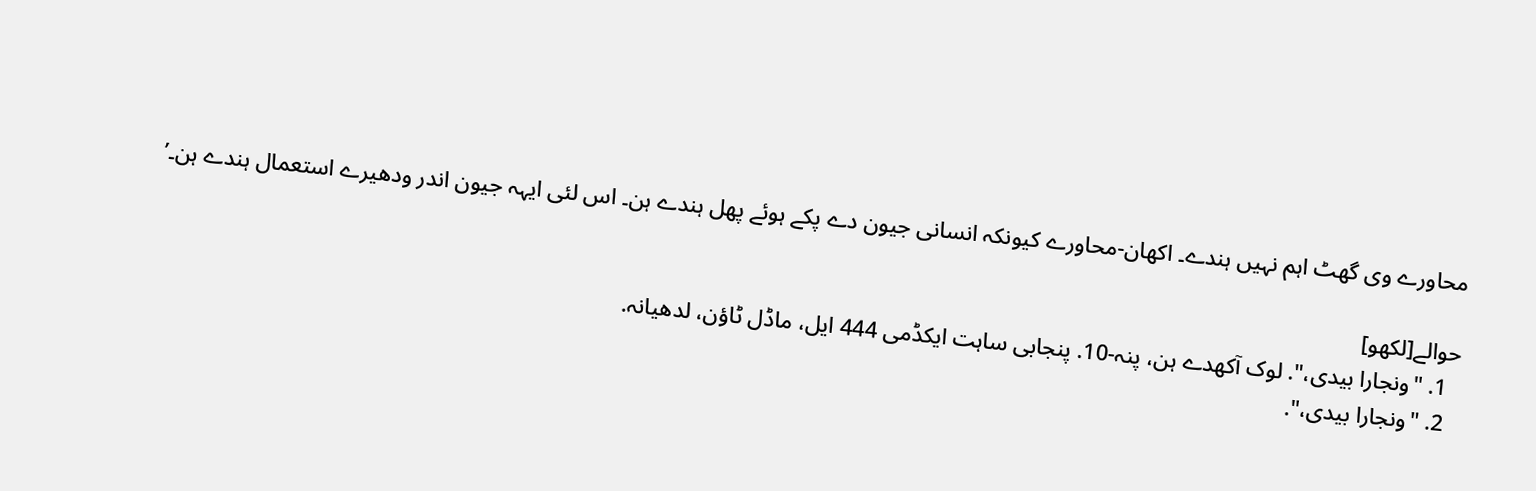محاورے وی گھٹ اہم نہیں ہندے۔ اکھان-محاورے کیونکہ انسانی جیون دے پکے ہوئے پھل ہندے ہن۔ اس لئی ایہہ جیون اندر ودھیرے استعمال ہندے ہن۔’

حوالے[لکھو]
  1. "ونجارا بیدی،". لوک آکھدے ہن، پنہ-10. پنجابی ساہت ایکڈمی 444 ایل، ماڈل ٹاؤن، لدھیانہ.
  2. "ونجارا بیدی،".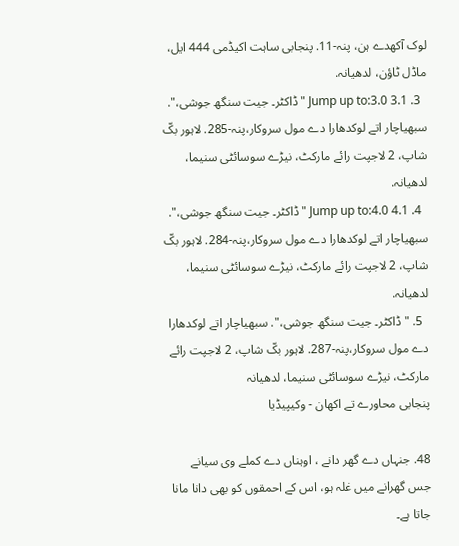لوک آکھدے ہن، پنہ-11. پنجابی ساہت اکیڈمی 444 ایل، ماڈل ٹاؤن، لدھیانہ.
  3. Jump up to:3.0 3.1 "ڈاکٹر۔ جیت سنگھ جوشی،". سبھیاچار اتے لوکدھارا دے مول سروکار،پنہ-285. لاہور بکّ شاپ، 2 لاجپت رائے مارکٹ، نیڑے سوسائٹی سنیما، لدھیانہ.
  4. Jump up to:4.0 4.1 "ڈاکٹر۔ جیت سنگھ جوشی،". سبھیاچار اتے لوکدھارا دے مول سروکار،پنہ-284. لاہور بکّ شاپ، 2 لاجپت رائے مارکٹ، نیڑے سوسائٹی سنیما، لدھیانہ.
  5. "ڈاکٹر۔ جیت سنگھ جوشی،". سبھیاچار اتے لوکدھارا دے مول سروکار،پنہ-287. لاہور بکّ شاپ، 2 لاجپت رائے مارکٹ، نیڑے سوسائٹی سنیما، لدھیانہ
پنجابی محاورے تے اکھان - وکیپیڈیا

48. جنہاں دے گھر دانے ، اوہناں دے کملے وی سیانے
جس گھرانے میں غلہ ہو، اس کے احمقوں کو بھی دانا مانا جاتا ہے۔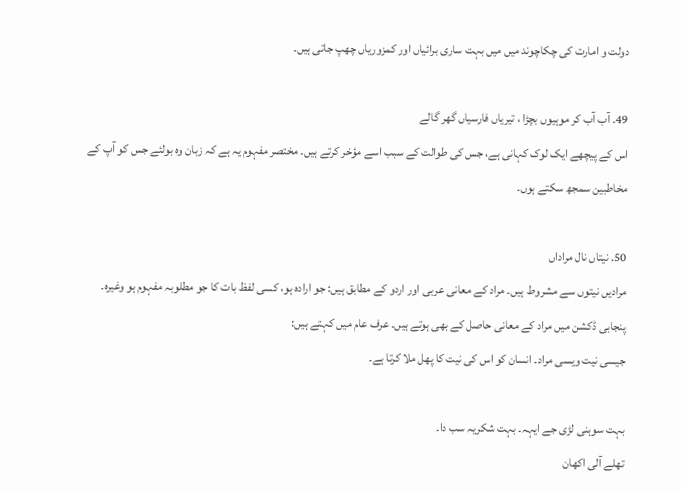دولت و امارت کی چکاچوند میں میں بہت ساری برائیاں اور کمزوریاں چھپ جاتی ہیں۔

49. آب آب کر موہیوں بچڑا ، تیریاں فارسیاں گھر گالے
اس کے پیچھے ایک لوک کہانی ہے، جس کی طوالت کے سبب اسے مؤخر کرتے ہیں۔ مختصر مفہوم یہ ہے کہ زبان وہ بولئے جس کو آپ کے مخاطبین سمجھ سکتے ہوں۔

50. نیتاں نال مراداں
مرادیں نیتوں سے مشروط ہیں۔ مراد کے معانی عربی اور اردو کے مطابق ہیں: جو ارادہ ہو، کسی لفظ بات کا جو مطلوبہ مفہوم ہو وغیرہ۔ پنجابی ڈکشن میں مراد کے معانی حاصل کے بھی ہوتے ہیں۔ عرف عام میں کہتے ہیں:
جیسی نیت ویسی مراد۔ انسان کو اس کی نیت کا پھل ملا کرتا ہے۔

بہت سوہنی لڑی جے ایہہ۔ بہت شکریہ سب دا۔
تھلے آلی اکھان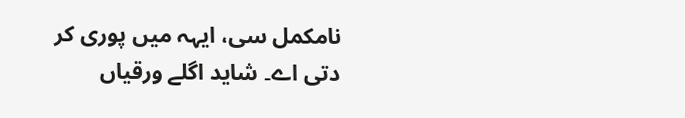نامکمل سی، ایہہ میں پوری کر دتی اے۔ شاید اگلے ورقیاں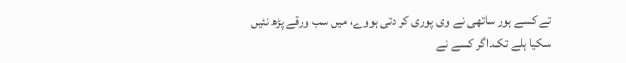تے کسے ہور ساتھی نے وی پوری کر دتی ہووے، میں سب ورقے پڑھ نئیں سکیا ہلے تک۔اگر کسے نے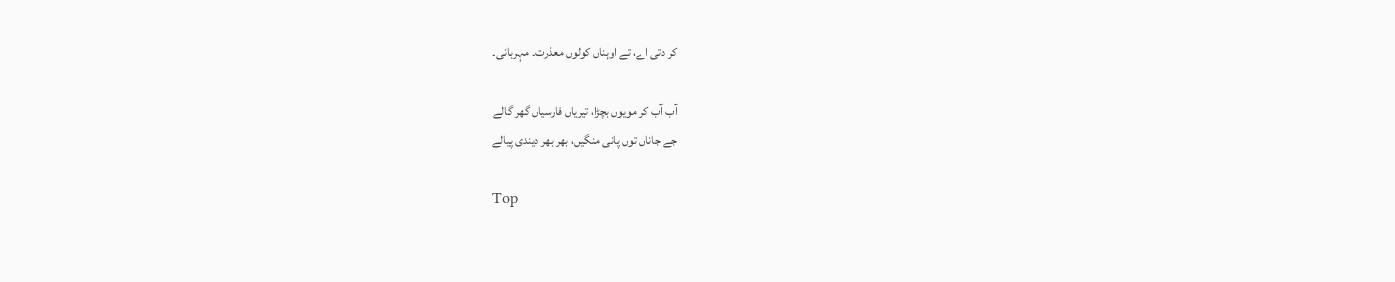کر دتی اے، تے اوہناں کولوں معذرت۔ مہربانی۔

آب آب کر مویوں بچڑا، تیریاں فارسیاں گھر گالے
جے جاناں توں پانی منگیں، بھر بھر دیندی پیالے

Top